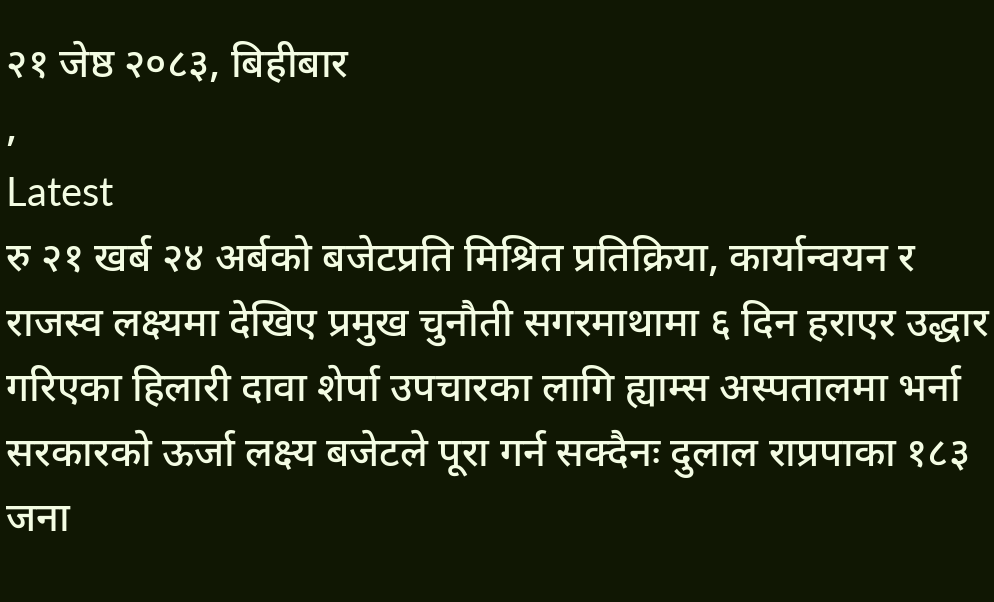२१ जेष्ठ २०८३, बिहीबार
,
Latest
रु २१ खर्ब २४ अर्बको बजेटप्रति मिश्रित प्रतिक्रिया, कार्यान्वयन र राजस्व लक्ष्यमा देखिए प्रमुख चुनौती सगरमाथामा ६ दिन हराएर उद्धार गरिएका हिलारी दावा शेर्पा उपचारका लागि ह्याम्स अस्पतालमा भर्ना सरकारको ऊर्जा लक्ष्य बजेटले पूरा गर्न सक्दैनः दुलाल राप्रपाका १८३ जना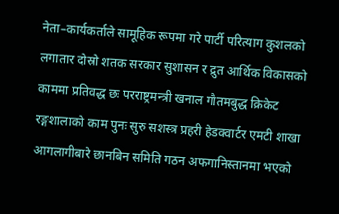नेता–कार्यकर्ताले सामूहिक रूपमा गरे पार्टी परित्याग कुशलको लगातार दोस्रो शतक सरकार सुशासन र द्रुत आर्थिक विकासको काममा प्रतिवद्ध छः परराष्ट्रमन्त्री खनाल गौतमबुद्ध क्रिकेट रङ्गशालाको काम पुनः सुरु सशस्त्र प्रहरी हेडक्वार्टर एमटी शाखा आगलागीबारे छानबिन समिति गठन अफगानिस्तानमा भएको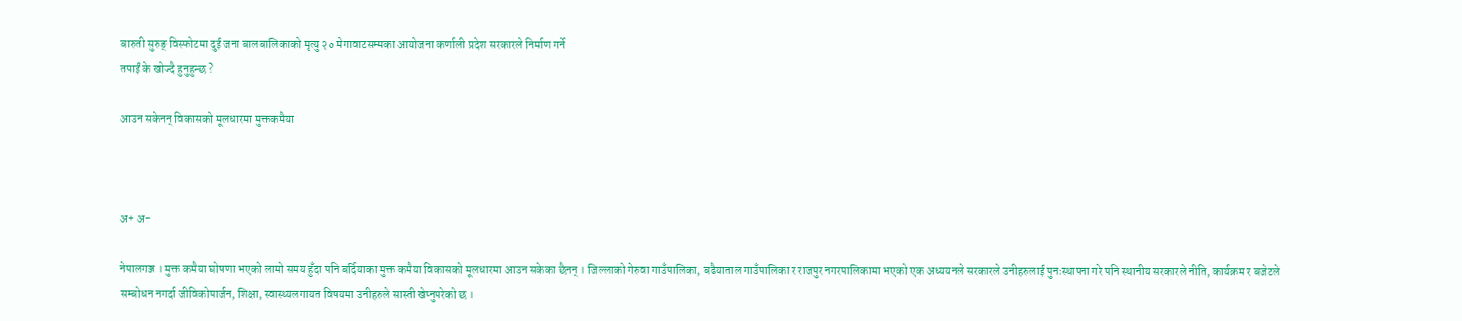बारुती सुरुङ् विस्फोटमा दुई जना बालबालिकाको मृत्यु २० मेगावाटसम्मका आयोजना कर्णाली प्रदेश सरकारले निर्माण गर्ने
तपाईं के खोज्दै हुनुहुन्छ ?

आउन सकेनन् विकासको मूलधारमा मुक्तकमैया



अ+ अ-

नेपालगञ्ज । मुक्त कमैया घोषणा भएको लामो समय हुँदा पनि बर्दियाका मुक्त कमैया विकासको मूलधारमा आउन सकेका छैनन् । जिल्लाको गेरुवा गाउँपालिका, बढैयाताल गाउँपालिका र राजपुर नगरपालिकामा भएको एक अध्ययनले सरकारले उनीहरुलाई पुनःस्थापना गरे पनि स्थानीय सरकारले नीति, कार्यक्रम र बजेटले सम्बोधन नगर्दा जीविकोपार्जन, शिक्षा, स्वास्थ्यलगायत विषयमा उनीहरुले सास्ती खेप्नुपरेको छ ।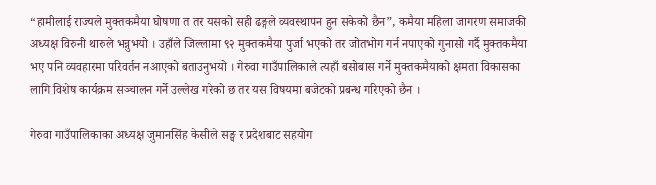“हामीलाई राज्यले मुक्तकमैया घोषणा त तर यसको सही ढङ्गले व्यवस्थापन हुन सकेको छैन”, कमैया महिला जागरण समाजकी अध्यक्ष विरुनी थारुले भन्नुभयो । उहाँले जिल्लामा ९२ मुक्तकमैया पुर्जा भएको तर जोतभोग गर्न नपाएको गुनासो गर्दै मुक्तकमैया भए पनि व्यवहारमा परिवर्तन नआएको बताउनुभयो । गेरुवा गाउँपालिकाले त्यहाँ बसोबास गर्ने मुक्तकमैयाको क्षमता विकासका लागि विशेष कार्यक्रम सञ्चालन गर्ने उल्लेख गरेको छ तर यस विषयमा बजेटको प्रबन्ध गरिएको छैन ।

गेरुवा गाउँपालिकाका अध्यक्ष जुमानसिंह केसीले सङ्घ र प्रदेशबाट सहयोग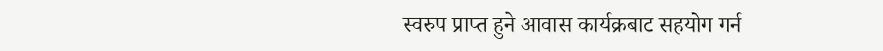स्वरुप प्राप्त हुने आवास कार्यक्रबाट सहयोग गर्न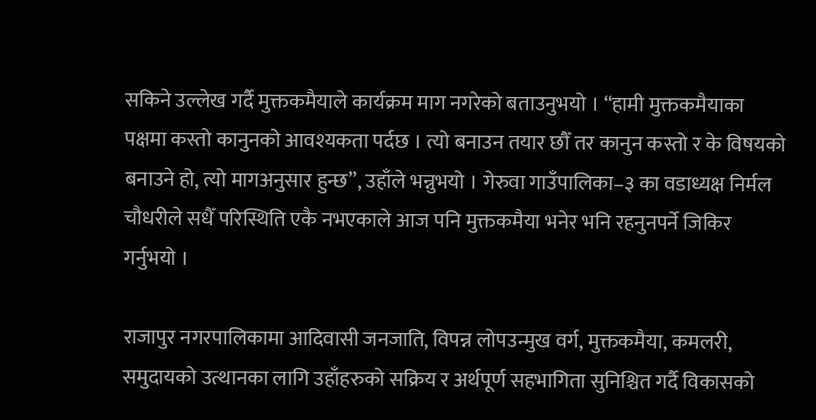सकिने उल्लेख गर्दै मुक्तकमैयाले कार्यक्रम माग नगरेको बताउनुभयो । “हामी मुक्तकमैयाका पक्षमा कस्तो कानुनको आवश्यकता पर्दछ । त्यो बनाउन तयार छौँ तर कानुन कस्तो र के विषयको बनाउने हो, त्यो मागअनुसार हुन्छ”, उहाँले भन्नुभयो । गेरुवा गाउँपालिका–३ का वडाध्यक्ष निर्मल चौधरीले सधैँ परिस्थिति एकै नभएकाले आज पनि मुक्तकमैया भनेर भनि रहनुनपर्ने जिकिर गर्नुभयो ।

राजापुर नगरपालिकामा आदिवासी जनजाति, विपन्न लोपउन्मुख वर्ग, मुक्तकमैया, कमलरी, समुदायको उत्थानका लागि उहाँहरुको सक्रिय र अर्थपूर्ण सहभागिता सुनिश्चित गर्दै विकासको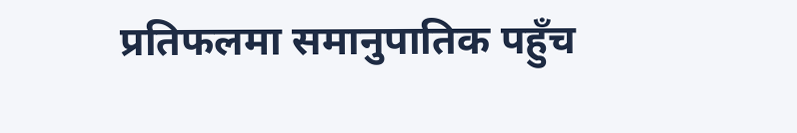प्रतिफलमा समानुपातिक पहुँच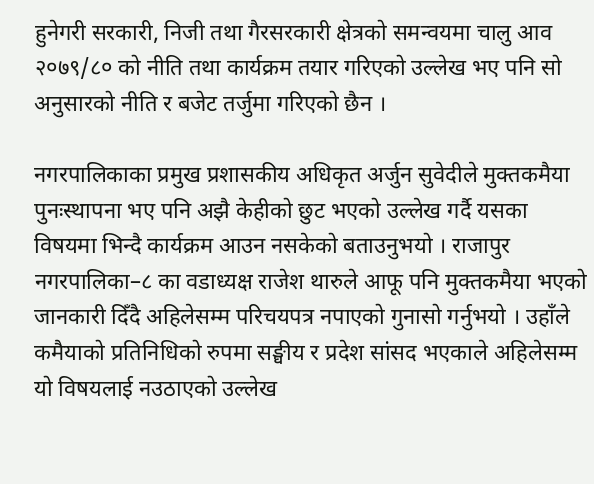हुनेगरी सरकारी, निजी तथा गैरसरकारी क्षेत्रको समन्वयमा चालु आव २०७९/८० को नीति तथा कार्यक्रम तयार गरिएको उल्लेख भए पनि सो अनुसारको नीति र बजेट तर्जुमा गरिएको छैन ।

नगरपालिकाका प्रमुख प्रशासकीय अधिकृत अर्जुन सुवेदीले मुक्तकमैया पुनःस्थापना भए पनि अझै केहीको छुट भएको उल्लेख गर्दै यसका विषयमा भिन्दै कार्यक्रम आउन नसकेको बताउनुभयो । राजापुर नगरपालिका–८ का वडाध्यक्ष राजेश थारुले आफू पनि मुक्तकमैया भएको जानकारी दिँदै अहिलेसम्म परिचयपत्र नपाएको गुनासो गर्नुभयो । उहाँले कमैयाको प्रतिनिधिको रुपमा सङ्घीय र प्रदेश सांसद भएकाले अहिलेसम्म यो विषयलाई नउठाएको उल्लेख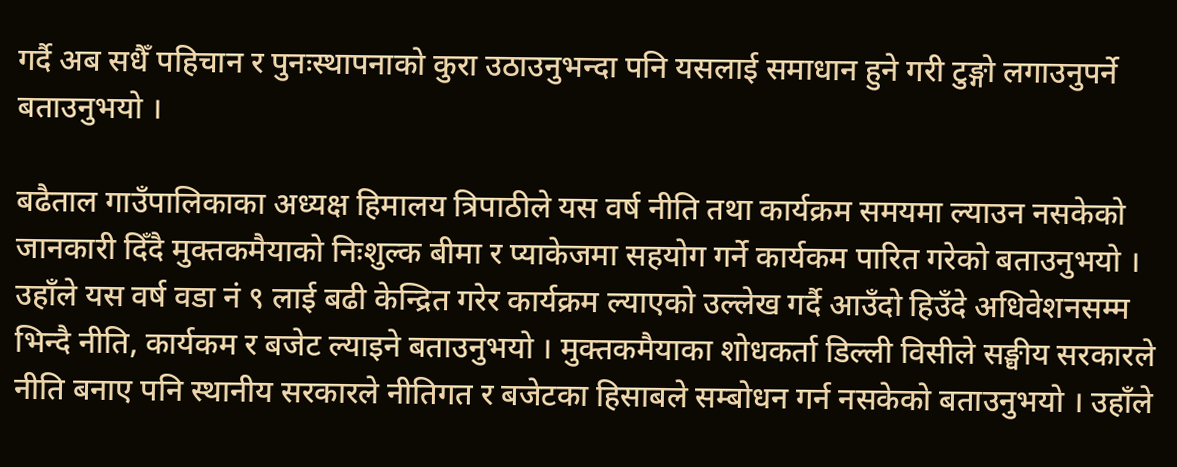गर्दै अब सधैँ पहिचान र पुनःस्थापनाको कुरा उठाउनुभन्दा पनि यसलाई समाधान हुने गरी टुङ्गो लगाउनुपर्ने बताउनुभयो ।

बढैताल गाउँपालिकाका अध्यक्ष हिमालय त्रिपाठीले यस वर्ष नीति तथा कार्यक्रम समयमा ल्याउन नसकेको जानकारी दिँदै मुक्तकमैयाको निःशुल्क बीमा र प्याकेजमा सहयोग गर्ने कार्यकम पारित गरेको बताउनुभयो । उहाँले यस वर्ष वडा नं ९ लाई बढी केन्द्रित गरेर कार्यक्रम ल्याएको उल्लेख गर्दै आउँदो हिउँदे अधिवेशनसम्म भिन्दै नीति, कार्यकम र बजेट ल्याइने बताउनुभयो । मुक्तकमैयाका शोधकर्ता डिल्ली विसीले सङ्घीय सरकारले नीति बनाए पनि स्थानीय सरकारले नीतिगत र बजेटका हिसाबले सम्बोधन गर्न नसकेको बताउनुभयो । उहाँले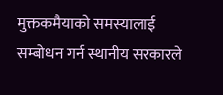मुक्तकमैयाको समस्यालाई सम्बोधन गर्न स्थानीय सरकारले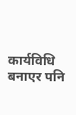कार्यविधि बनाएर पनि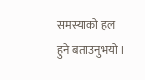समस्याको हल हुने बताउनुभयो ।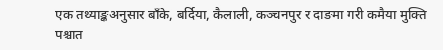एक तथ्याङ्कअनुसार बाँके, बर्दिया, कैलाली, कञ्चनपुर र दाङमा गरी कमैया मुक्ति पश्चात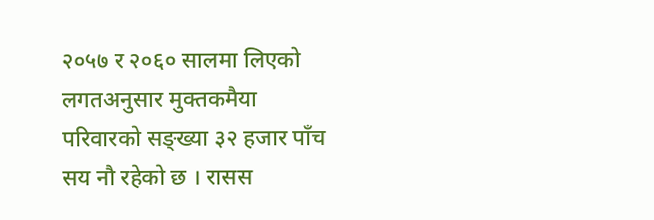२०५७ र २०६० सालमा लिएको लगतअनुसार मुक्तकमैया परिवारको सङ्ख्या ३२ हजार पाँच सय नौ रहेको छ । रासस